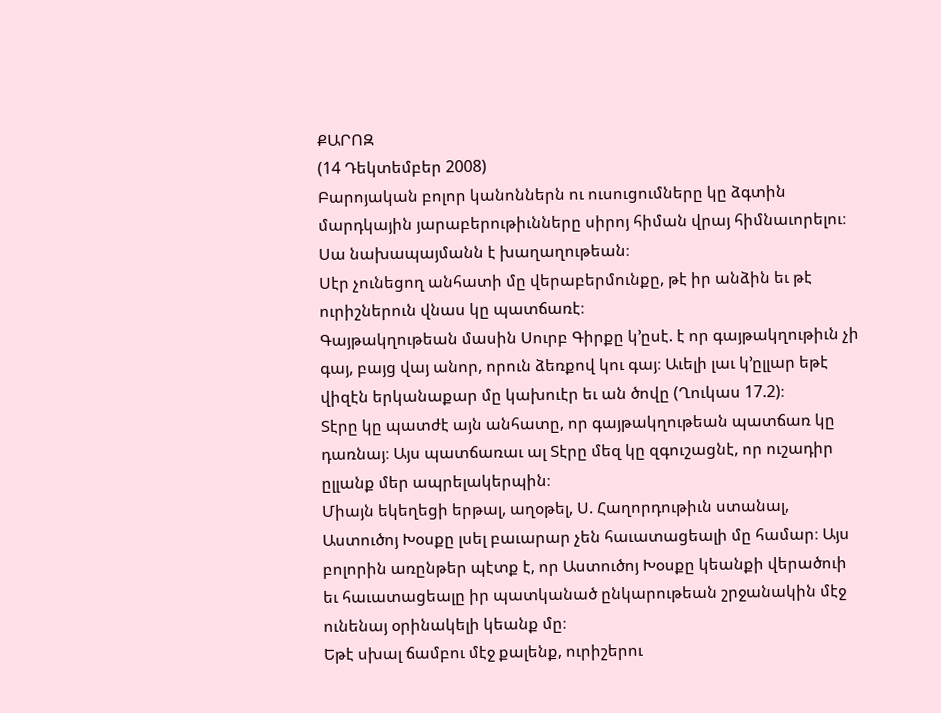ՔԱՐՈԶ
(14 Դեկտեմբեր 2008)
Բարոյական բոլոր կանոններն ու ուսուցումները կը ձգտին մարդկային յարաբերութիւնները սիրոյ հիման վրայ հիմնաւորելու։ Սա նախապայմանն է խաղաղութեան։
Սէր չունեցող անհատի մը վերաբերմունքը, թէ իր անձին եւ թէ ուրիշներուն վնաս կը պատճառէ։
Գայթակղութեան մասին Սուրբ Գիրքը կ՚ըսէ. է որ գայթակղութիւն չի գայ, բայց վայ անոր, որուն ձեռքով կու գայ։ Աւելի լաւ կ՚ըլլար եթէ վիզէն երկանաքար մը կախուէր եւ ան ծովը (Ղուկաս 17.2)։
Տէրը կը պատժէ այն անհատը, որ գայթակղութեան պատճառ կը դառնայ։ Այս պատճառաւ ալ Տէրը մեզ կը զգուշացնէ, որ ուշադիր ըլլանք մեր ապրելակերպին։
Միայն եկեղեցի երթալ, աղօթել, Ս. Հաղորդութիւն ստանալ, Աստուծոյ Խօսքը լսել բաւարար չեն հաւատացեալի մը համար։ Այս բոլորին առընթեր պէտք է, որ Աստուծոյ Խօսքը կեանքի վերածուի եւ հաւատացեալը իր պատկանած ընկարութեան շրջանակին մէջ ունենայ օրինակելի կեանք մը։
Եթէ սխալ ճամբու մէջ քալենք, ուրիշերու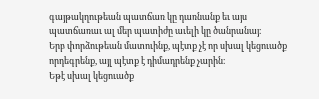գայթակղութեան պատճառ կը դառնանք եւ այս պատճառաւ ալ մեր պատիժը աւելի կը ծանրանայ։
Երբ փորձութեան մատուինք, պէտք չէ որ սխալ կեցուածք որդեգրենք, այլ պէտք է դիմադրենք չարին։
Եթէ սխալ կեցուածք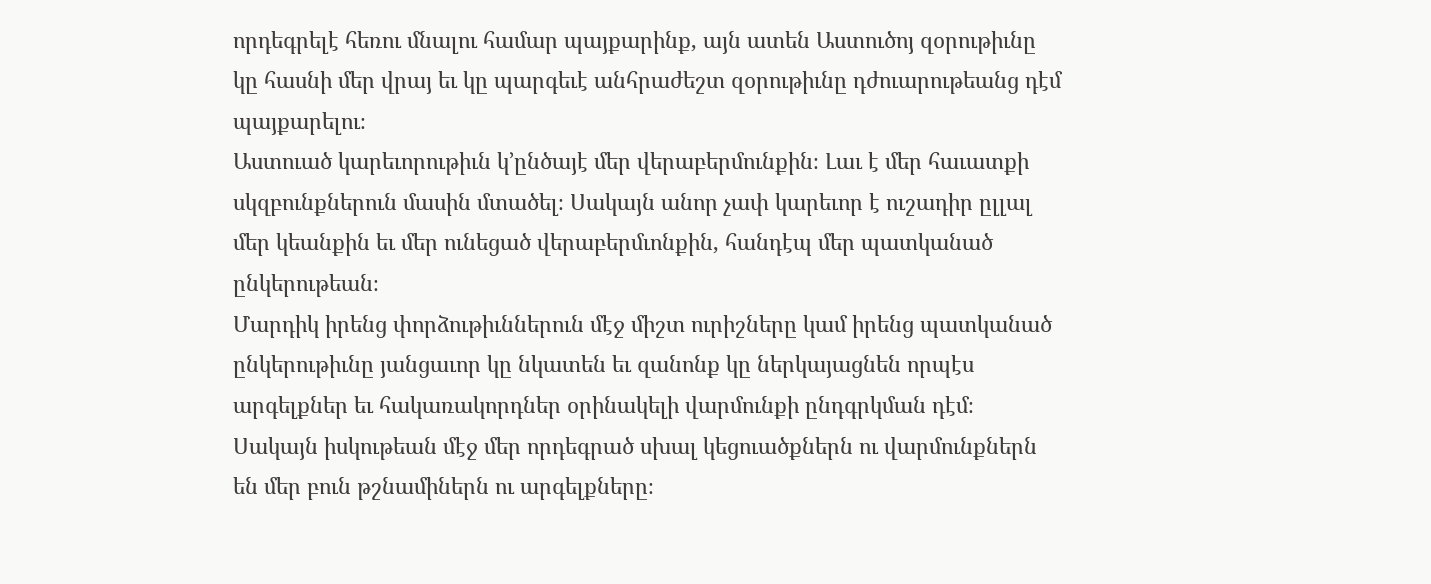որդեգրելէ հեռու մնալու համար պայքարինք, այն ատեն Աստուծոյ զօրութիւնը կը հասնի մեր վրայ եւ կը պարգեւէ անհրաժեշտ զօրութիւնը դժուարութեանց դէմ պայքարելու։
Աստուած կարեւորութիւն կ՚ընծայէ մեր վերաբերմունքին։ Լաւ է մեր հաւատքի սկզբունքներուն մասին մտածել։ Սակայն անոր չափ կարեւոր է ուշադիր ըլլալ մեր կեանքին եւ մեր ունեցած վերաբերմւոնքին, հանդէպ մեր պատկանած ընկերութեան։
Մարդիկ իրենց փորձութիւններուն մէջ միշտ ուրիշները կամ իրենց պատկանած ընկերութիւնը յանցաւոր կը նկատեն եւ զանոնք կը ներկայացնեն որպէս արգելքներ եւ հակառակորդներ օրինակելի վարմունքի ընդգրկման դէմ։ Սակայն իսկութեան մէջ մեր որդեգրած սխալ կեցուածքներն ու վարմունքներն են մեր բուն թշնամիներն ու արգելքները։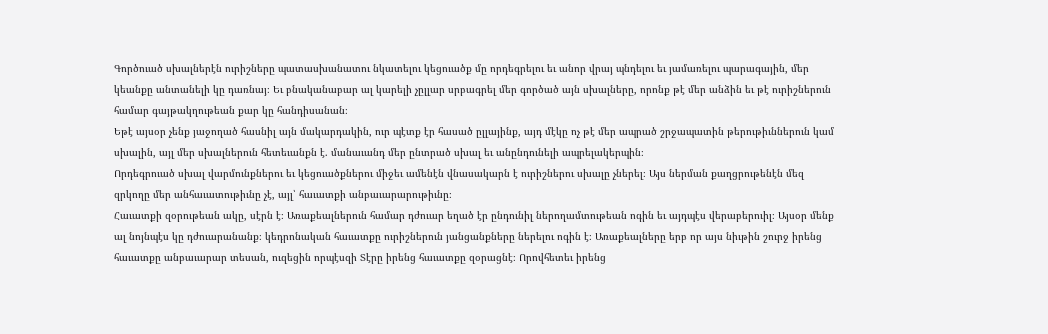Գործուած սխալներէն ուրիշները պատասխանատու նկատելու կեցուածք մը որդեգրելու եւ անոր վրայ պնդելու եւ յամառելու պարագային, մեր կեանքը անտանելի կը դառնայ։ Եւ բնականաբար ալ կարելի չըլլար սրբագրել մեր գործած այն սխալները, որոնք թէ մեր անձին եւ թէ ուրիշներուն համար գայթակղութեան քար կը հանդիսանան։
Եթէ այսօր չենք յաջողած հասնիլ այն մակարդակին, ուր պէտք էր հասած ըլլայինք, այդ մէկը ոչ թէ մեր ապրած շրջապատին թերութիւններուն կամ սխալին, այլ մեր սխալներուն հետեւանքն է. մանաւանդ մեր ընտրած սխալ եւ անընդունելի ապրելակերպին։
Որդեգրուած սխալ վարմունքներու եւ կեցուածքներու միջեւ ամենէն վնասակարն է ուրիշներու սխալը չներել։ Այս ներման քաղցրութենէն մեզ զրկողը մեր անհաւատութիւնը չէ, այլ՝ հաւատքի անբաւարարութիւնը։
Հաւատքի զօրութեան ակը, սէրն է։ Առաքեալներուն համար դժուար եղած էր ընդունիլ ներողամտութեան ոգին եւ այդպէս վերաբերուիլ։ Այսօր մենք ալ նոյնպէս կը դժուարանանք։ կեդրոնական հաւատքը ուրիշներուն յանցանքները ներելու ոգին է։ Առաքեալները երբ որ այս նիւթին շուրջ իրենց հաւատքը անբաւարար տեսան, ուզեցին որպէսզի Տէրը իրենց հաւատքը զօրացնէ։ Որովհետեւ իրենց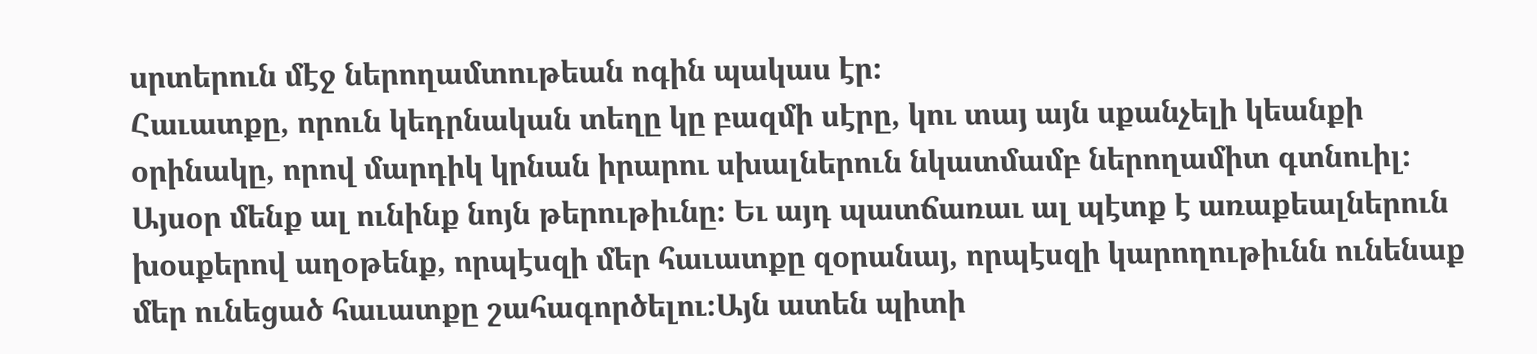սրտերուն մէջ ներողամտութեան ոգին պակաս էր։
Հաւատքը, որուն կեդրնական տեղը կը բազմի սէրը, կու տայ այն սքանչելի կեանքի օրինակը, որով մարդիկ կրնան իրարու սխալներուն նկատմամբ ներողամիտ գտնուիլ։
Այսօր մենք ալ ունինք նոյն թերութիւնը։ Եւ այդ պատճառաւ ալ պէտք է առաքեալներուն խօսքերով աղօթենք, որպէսզի մեր հաւատքը զօրանայ, որպէսզի կարողութիւնն ունենաք մեր ունեցած հաւատքը շահագործելու։Այն ատեն պիտի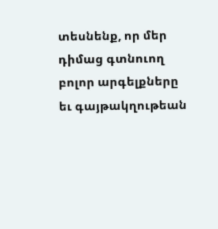տեսնենք, որ մեր դիմաց գտնուող բոլոր արգելքները եւ գայթակղութեան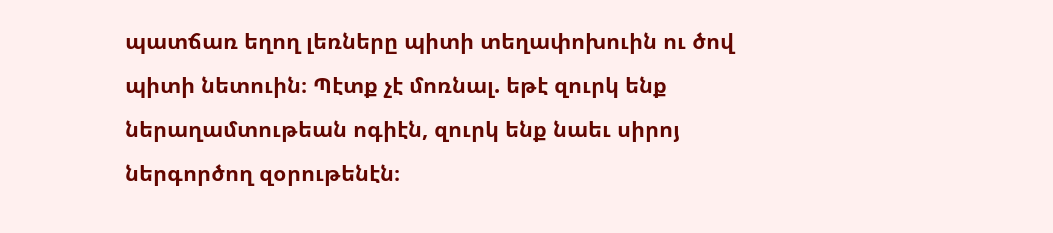պատճառ եղող լեռները պիտի տեղափոխուին ու ծով պիտի նետուին։ Պէտք չէ մոռնալ. եթէ զուրկ ենք ներաղամտութեան ոգիէն, զուրկ ենք նաեւ սիրոյ ներգործող զօրութենէն։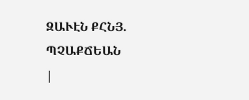ԶԱՒԷՆ ՔՀՆՅ. ՊՉԱՔՃԵԱՆ
|